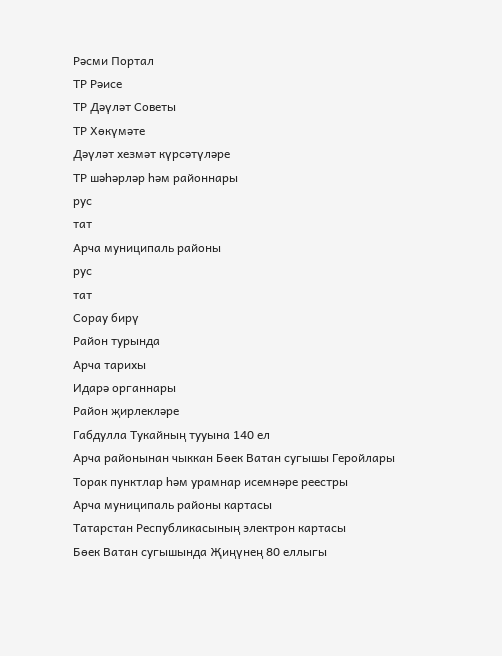Рәсми Портал
ТР Рәисе
ТР Дәүләт Советы
ТР Хөкүмәте
Дәүләт хезмәт күрсәтүләре
ТР шәһәрләр һәм районнары
рус
тат
Арча муниципаль районы
рус
тат
Сорау бирү
Район турында
Арча тарихы
Идарә органнары
Район җирлекләре
Габдулла Тукайның тууына 140 ел
Арча районынан чыккан Бөек Ватан сугышы Геройлары
Торак пунктлар һәм урамнар исемнәре реестры
Арча муниципаль районы картасы
Татарстан Республикасының электрон картасы
Бөек Ватан сугышында Җиңүнең 80 еллыгы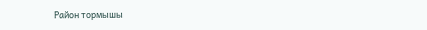Район тормышы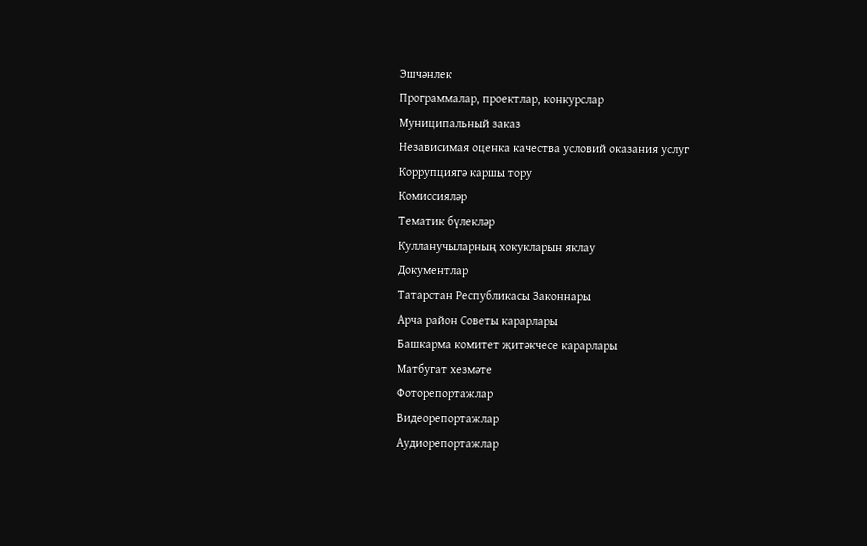Эшчәнлек
Программалар, проектлар, конкурслар
Муниципальный заказ
Независимая оценка качества условий оказания услуг
Коррупциягә каршы тору
Комиссияләр
Тематик бүлекләр
Кулланучыларның хокукларын яклау
Документлар
Татарстан Республикасы Законнары
Арча район Советы карарлары
Башкарма комитет җитәкчесе карарлары
Матбугат хезмәте
Фоторепортажлар
Видеорепортажлар
Аудиорепортажлар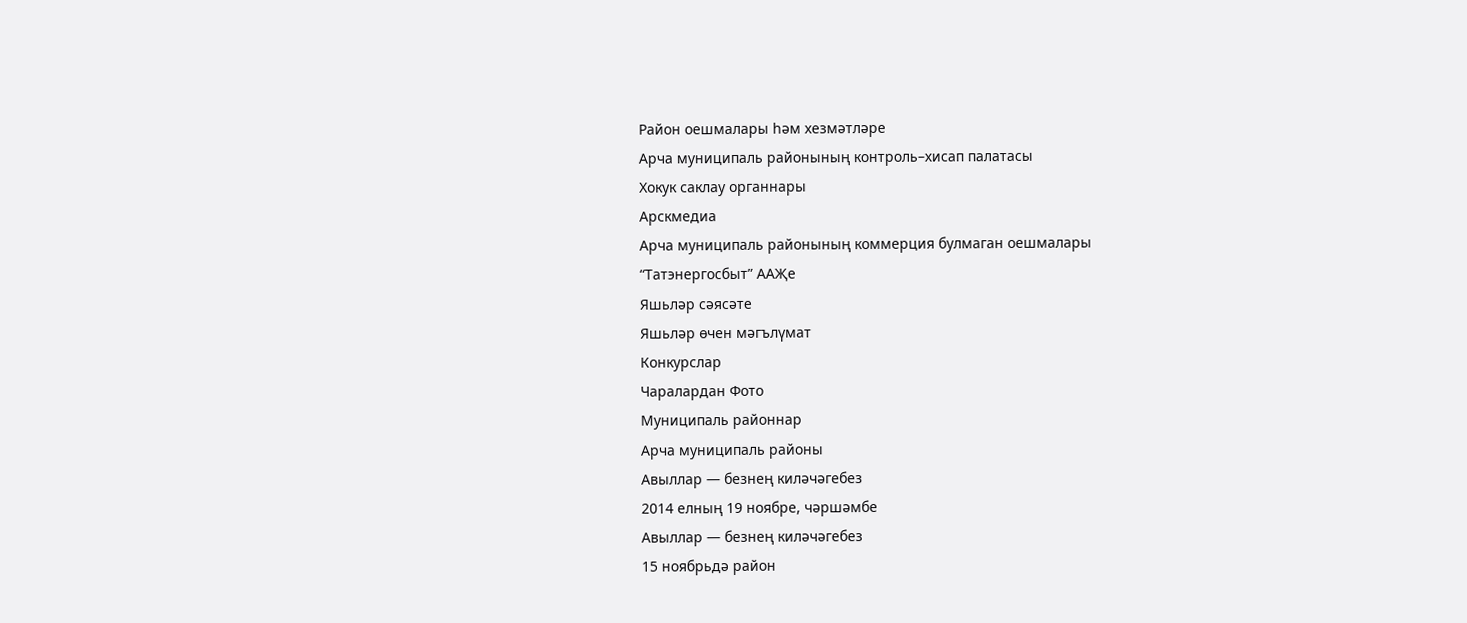Район оешмалары һәм хезмәтләре
Арча муниципаль районының контроль–хисап палатасы
Хокук саклау органнары
Арскмедиа
Арча муниципаль районының коммерция булмаган оешмалары
“Татэнергосбыт” ААҖе
Яшьләр сәясәте
Яшьләр өчен мәгълүмат
Конкурслар
Чаралардан Фото
Муниципаль районнар
Арча муниципаль районы
Авыллар — безнең киләчәгебез
2014 елның 19 ноябре, чәршәмбе
Авыллар — безнең киләчәгебез
15 ноябрьдә район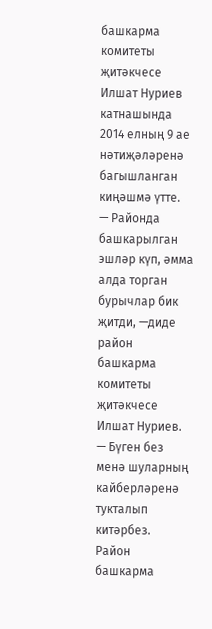башкарма комитеты җитәкчесе Илшат Нуриев катнашында 2014 елның 9 ае нәтиҗәләренә багышланган киңәшмә үтте.
— Районда башкарылган эшләр күп, әмма алда торган бурычлар бик җитди, —диде район башкарма комитеты җитәкчесе Илшат Нуриев. — Бүген без менә шуларның кайберләренә тукталып китәрбез.
Район башкарма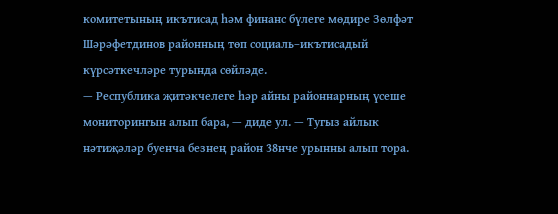комитетының икътисад һәм финанс бүлеге мөдире Зөлфәт Шәрәфетдинов районның төп социаль–икътисадый күрсәткечләре турында сөйләде.
— Республика җитәкчелеге һәр айны районнарның үсеше мониторингын алып бара, — диде ул. — Тугыз айлык нәтиҗәләр буенча безнең район 38нче урынны алып тора.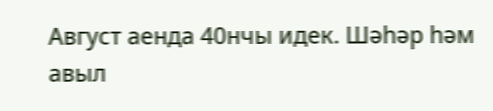Август аенда 40нчы идек. Шәһәр һәм авыл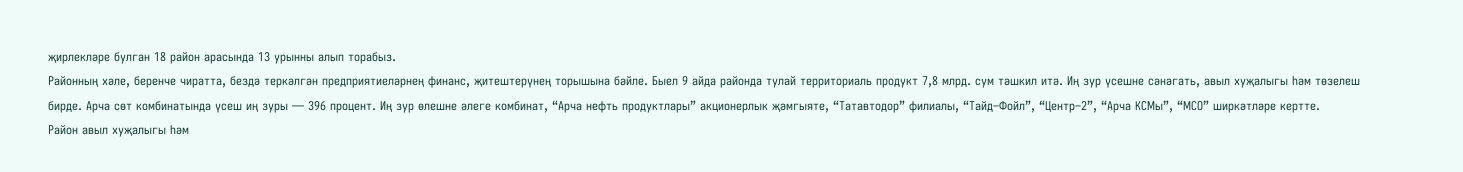җирлекләре булган 18 район арасында 13 урынны алып торабыз.
Районның хәле, беренче чиратта, бездә теркәлгән предприятиеләрнең финанс, җитештерүнең торышына бәйле. Быел 9 айда районда тулай территориаль продукт 7,8 млрд. сум тәшкил итә. Иң зур үсешне сәнәгать, авыл хуҗалыгы һәм төзелеш бирде. Арча сөт комбинатында үсеш иң зуры — 396 процент. Иң зур өлешне әлеге комбинат, “Арча нефть продуктлары” акционерлык җәмгыяте, “Татавтодор” филиалы, “Тайд–Фойл”, “Центр–2”, “Арча КСМы”, “МСО” ширкәтләре кертте.
Район авыл хуҗалыгы һәм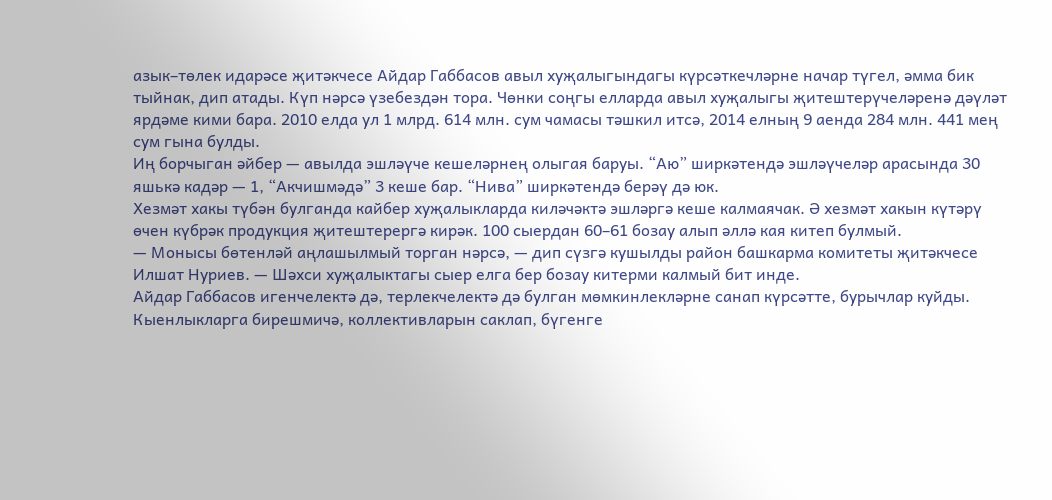азык–төлек идарәсе җитәкчесе Айдар Габбасов авыл хуҗалыгындагы күрсәткечләрне начар түгел, әмма бик тыйнак, дип атады. Күп нәрсә үзебездән тора. Чөнки соңгы елларда авыл хуҗалыгы җитештерүчеләренә дәүләт ярдәме кими бара. 2010 елда ул 1 млрд. 614 млн. сум чамасы тәшкил итсә, 2014 елның 9 аенда 284 млн. 441 мең сум гына булды.
Иң борчыган әйбер — авылда эшләүче кешеләрнең олыгая баруы. “Аю” ширкәтендә эшләүчеләр арасында 30 яшькә кадәр — 1, “Акчишмәдә” 3 кеше бар. “Нива” ширкәтендә берәү дә юк.
Хезмәт хакы түбән булганда кайбер хуҗалыкларда киләчәктә эшләргә кеше калмаячак. Ә хезмәт хакын күтәрү өчен күбрәк продукция җитештерергә кирәк. 100 сыердан 60–61 бозау алып әллә кая китеп булмый.
— Монысы бөтенләй аңлашылмый торган нәрсә, — дип сүзгә кушылды район башкарма комитеты җитәкчесе Илшат Нуриев. — Шәхси хуҗалыктагы сыер елга бер бозау китерми калмый бит инде.
Айдар Габбасов игенчелектә дә, терлекчелектә дә булган мөмкинлекләрне санап күрсәтте, бурычлар куйды.
Кыенлыкларга бирешмичә, коллективларын саклап, бүгенге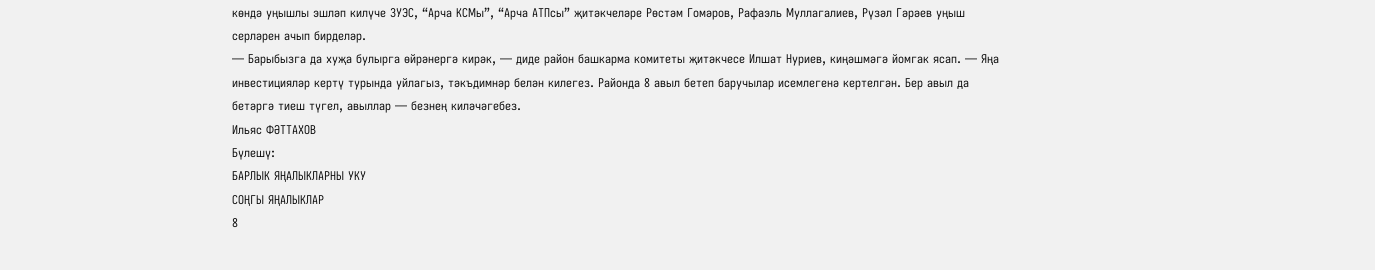көндә уңышлы эшләп килүче ЗУЭС, “Арча КСМы”, “Арча АТПсы” җитәкчеләре Рөстәм Гомәров, Рафаэль Муллагалиев, Рүзәл Гәрәев уңыш серләрен ачып бирделәр.
— Барыбызга да хуҗа булырга өйрәнергә кирәк, — диде район башкарма комитеты җитәкчесе Илшат Нуриев, киңәшмәгә йомгак ясап. — Яңа инвестицияләр кертү турында уйлагыз, тәкъдимнәр белән килегез. Районда 8 авыл бетеп баручылар исемлегенә кертелгән. Бер авыл да бетәргә тиеш түгел, авыллар — безнең киләчәгебез.
Ильяс ФӘТТАХОВ
Бүлешү:
БАРЛЫК ЯҢАЛЫКЛАРНЫ УКУ
СОҢГЫ ЯҢАЛЫКЛАР
8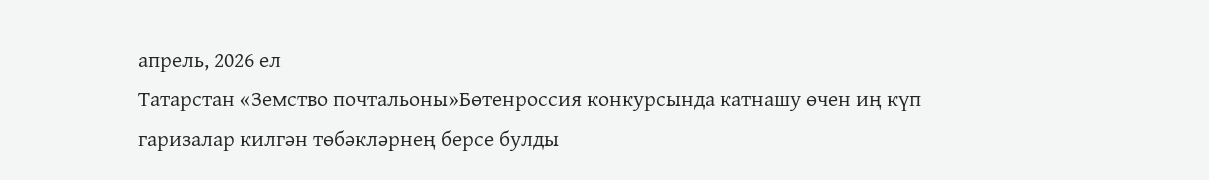апрель, 2026 ел
Татарстан «Земство почтальоны»Бөтенроссия конкурсында катнашу өчен иң күп гаризалар килгән төбәкләрнең берсе булды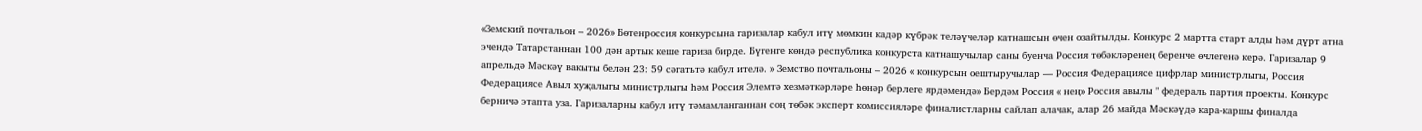«Земский почтальон – 2026» Бөтенроссия конкурсына гаризалар кабул итү мөмкин кадәр күбрәк теләүчеләр катнашсын өчен озайтылды. Конкурс 2 мартта старт алды һәм дүрт атна эчендә Татарстаннан 100 дән артык кеше гариза бирде. Бүгенге көндә республика конкурста катнашучылар саны буенча Россия төбәкләренең беренче өчлегенә керә. Гаризалар 9 апрельдә Мәскәү вакыты белән 23: 59 сәгатьтә кабул ителә. » Земство почтальоны – 2026 « конкурсын оештыручылар — Россия Федерациясе цифрлар министрлыгы, Россия Федерациясе Авыл хуҗалыгы министрлыгы һәм Россия Элемтә хезмәткәрләре һөнәр берлеге ярдәмендә» Бердәм Россия « нең» Россия авылы " федераль партия проекты. Конкурс берничә этапта уза. Гаризаларны кабул итү тәмамланганнан соң төбәк эксперт комиссияләре финалистларны сайлап алачак, алар 26 майда Мәскәүдә кара-каршы финалда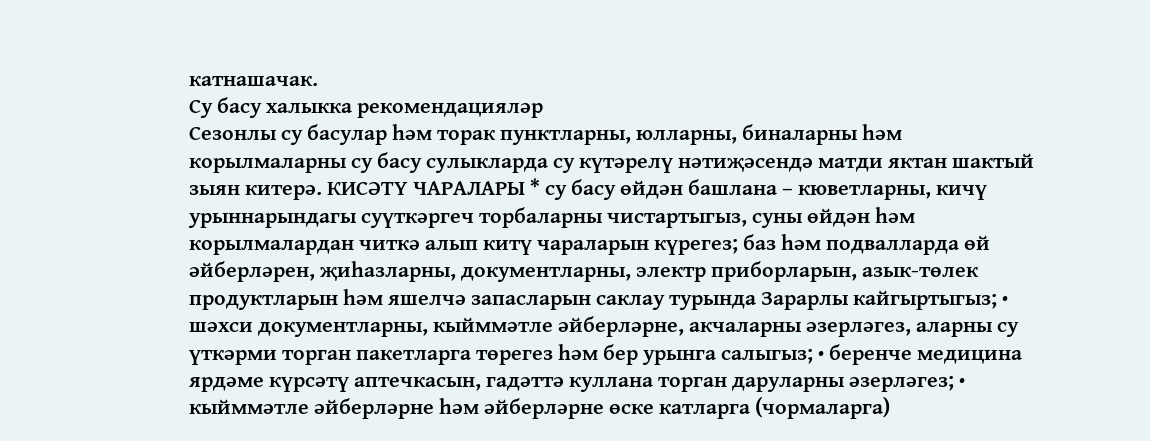катнашачак.
Су басу халыкка рекомендацияләр
Сезонлы су басулар һәм торак пунктларны, юлларны, биналарны һәм корылмаларны су басу сулыкларда су күтәрелү нәтиҗәсендә матди яктан шактый зыян китерә. КИСӘТҮ ЧАРАЛАРЫ * су басу өйдән башлана – кюветларны, кичү урыннарындагы суүткәргеч торбаларны чистартыгыз, суны өйдән һәм корылмалардан читкә алып китү чараларын күрегез; баз һәм подвалларда өй әйберләрен, җиһазларны, документларны, электр приборларын, азык-төлек продуктларын һәм яшелчә запасларын саклау турында Зарарлы кайгыртыгыз; • шәхси документларны, кыйммәтле әйберләрне, акчаларны әзерләгез, аларны су үткәрми торган пакетларга төрегез һәм бер урынга салыгыз; • беренче медицина ярдәме күрсәтү аптечкасын, гадәттә куллана торган даруларны әзерләгез; • кыйммәтле әйберләрне һәм әйберләрне өске катларга (чормаларга)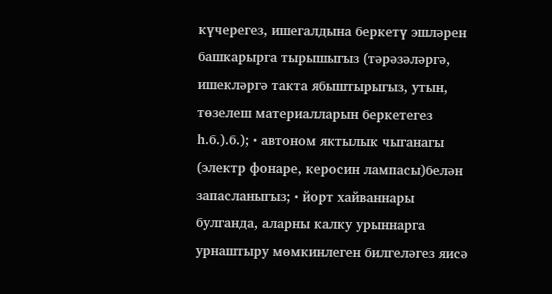күчерегез, ишегалдына беркетү эшләрен башкарырга тырышыгыз (тәрәзәләргә, ишекләргә такта ябыштырыгыз, утын, төзелеш материалларын беркетегез һ.б.).б.); • автоном яктылык чыганагы (электр фонаре, керосин лампасы)белән запасланыгыз; • йорт хайваннары булганда, аларны калку урыннарга урнаштыру мөмкинлеген билгеләгез яисә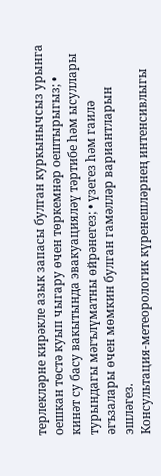терлекләрне кирәкле азык запасы булган куркынычсыз урынга оешкан төстә куып чыгару өчен төркемнәр оештырыгыз; • кинәт су басу вакытында эвакуацияләү тәртибе һәм ысуллары турындагы мәгълүматны өйрәнегез; • үзегез һәм гаилә әгъзалары өчен мөмкин булган гамәлләр вариантларын эшләгез.
Консультация-метеорологик күренешләрнең интенсивлыгы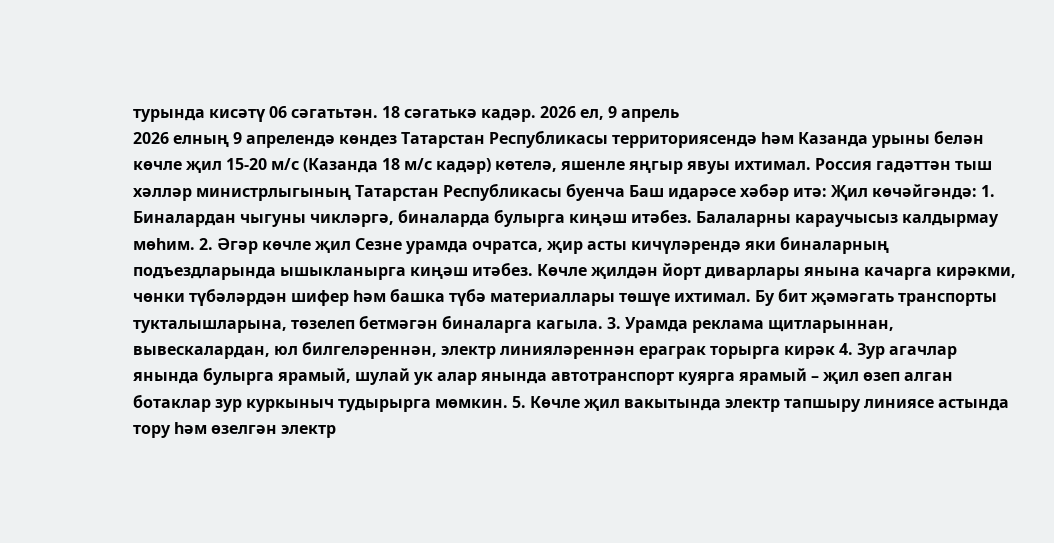турында кисәтү 06 сәгатьтән. 18 сәгатькә кадәр. 2026 ел, 9 апрель
2026 елның 9 апрелендә көндез Татарстан Республикасы территориясендә һәм Казанда урыны белән көчле җил 15-20 м/с (Казанда 18 м/с кадәр) көтелә, яшенле яңгыр явуы ихтимал. Россия гадәттән тыш хәлләр министрлыгының Татарстан Республикасы буенча Баш идарәсе хәбәр итә: Җил көчәйгәндә: 1. Биналардан чыгуны чикләргә, биналарда булырга киңәш итәбез. Балаларны караучысыз калдырмау мөһим. 2. Әгәр көчле җил Сезне урамда очратса, җир асты кичүләрендә яки биналарның подъездларында ышыкланырга киңәш итәбез. Көчле җилдән йорт диварлары янына качарга кирәкми, чөнки түбәләрдән шифер һәм башка түбә материаллары төшүе ихтимал. Бу бит җәмәгать транспорты тукталышларына, төзелеп бетмәгән биналарга кагыла. 3. Урамда реклама щитларыннан, вывескалардан, юл билгеләреннән, электр линияләреннән ераграк торырга кирәк 4. Зур агачлар янында булырга ярамый, шулай ук алар янында автотранспорт куярга ярамый – җил өзеп алган ботаклар зур куркыныч тудырырга мөмкин. 5. Көчле җил вакытында электр тапшыру линиясе астында тору һәм өзелгән электр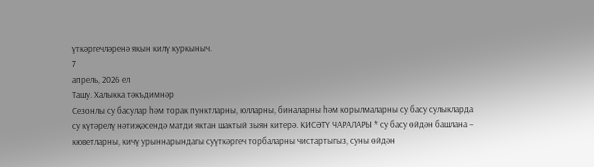үткәргечләренә якын килү куркыныч.
7
апрель, 2026 ел
Ташу. Халыкка тәкъдимнәр
Сезонлы су басулар һәм торак пунктларны, юлларны, биналарны һәм корылмаларны су басу сулыкларда су күтәрелү нәтиҗәсендә матди яктан шактый зыян китерә. КИСӘТҮ ЧАРАЛАРЫ * су басу өйдән башлана – кюветларны, кичү урыннарындагы суүткәргеч торбаларны чистартыгыз, суны өйдән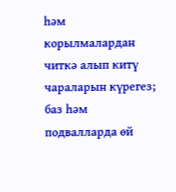һәм корылмалардан читкә алып китү чараларын күрегез; баз һәм подвалларда өй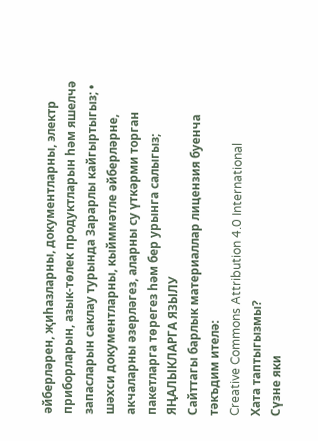әйберләрен, җиһазларны, документларны, электр приборларын, азык-төлек продуктларын һәм яшелчә запасларын саклау турында Зарарлы кайгыртыгыз; • шәхси документларны, кыйммәтле әйберләрне, акчаларны әзерләгез, аларны су үткәрми торган пакетларга төрегез һәм бер урынга салыгыз;
ЯҢАЛЫКЛАРГА ЯЗЫЛУ
Сайттагы барлык материаллар лицензия буенча тәкъдим ителә:
Creative Commons Attribution 4.0 International
Хата таптыгызмы?
Сүзне яки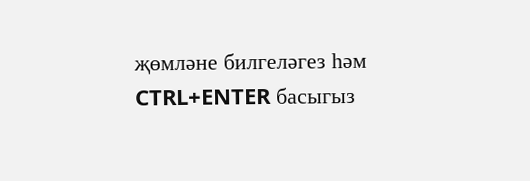җөмләне билгеләгез һәм CTRL+ENTER басыгыз